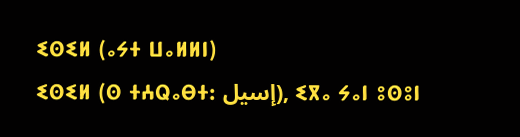ⵉⵙⵉⵍ (ⴰⵢⵜ ⵡⴰⵍⵍⵏ)
ⵉⵙⵉⵍ (ⵙ ⵜⵄⵕⴰⴱⵜ: إسيل), ⵉⴳⴰ ⵢⴰⵏ ⵓⵙⵓⵏ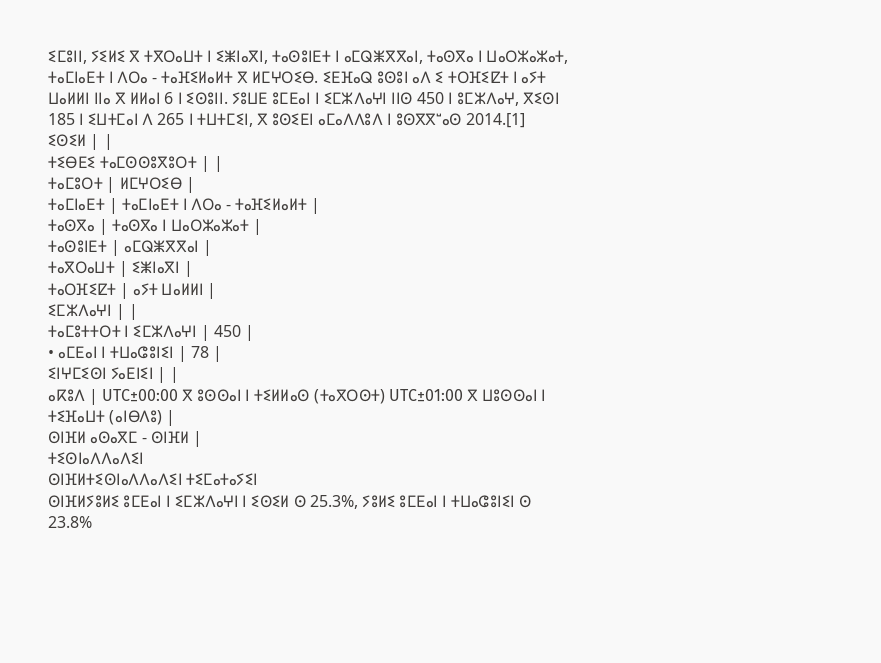ⵉⵎⵓⵏⵏ, ⵢⵉⵍⵉ ⴳ ⵜⴳⵔⴰⵡⵜ ⵏ ⵉⵥⵏⴰⴳⵏ, ⵜⴰⵙⵓⵏⴹⵜ ⵏ ⴰⵎⵕⵥⴳⴳⴰⵏ, ⵜⴰⵙⴳⴰ ⵏ ⵡⴰⵔⵣⴰⵣⴰⵜ, ⵜⴰⵎⵏⴰⴹⵜ ⵏ ⴷⵔⴰ - ⵜⴰⴼⵉⵍⴰⵍⵜ ⴳ ⵍⵎⵖⵔⵉⴱ. ⵉⴹⴼⴰⵕ ⵓⵙⵓⵏ ⴰⴷ ⵉ ⵜⵔⴼⵉⵇⵜ ⵏ ⴰⵢⵜ ⵡⴰⵍⵍⵏ ⵏⵏⴰ ⴳ ⵍⵍⴰⵏ 6 ⵏ ⵉⵙⵓⵏⵏ. ⵢⵓⵡⴹ ⵓⵎⴹⴰⵏ ⵏ ⵉⵎⵣⴷⴰⵖⵏ ⵏⵏⵙ 450 ⵏ ⵓⵎⵣⴷⴰⵖ, ⴳⵉⵙⵏ 185 ⵏ ⵉⵡⵜⵎⴰⵏ ⴷ 265 ⵏ ⵜⵡⵜⵎⵉⵏ, ⴳ ⵓⵙⵉⴹⵏ ⴰⵎⴰⴷⴷⵓⴷ ⵏ ⵓⵙⴳⴳⵯⴰⵙ 2014.[1]
ⵉⵙⵉⵍ | |
ⵜⵉⴱⴹⵉ ⵜⴰⵎⵙⵙⵓⴳⵓⵔⵜ | |
ⵜⴰⵎⵓⵔⵜ | ⵍⵎⵖⵔⵉⴱ |
ⵜⴰⵎⵏⴰⴹⵜ | ⵜⴰⵎⵏⴰⴹⵜ ⵏ ⴷⵔⴰ - ⵜⴰⴼⵉⵍⴰⵍⵜ |
ⵜⴰⵙⴳⴰ | ⵜⴰⵙⴳⴰ ⵏ ⵡⴰⵔⵣⴰⵣⴰⵜ |
ⵜⴰⵙⵓⵏⴹⵜ | ⴰⵎⵕⵥⴳⴳⴰⵏ |
ⵜⴰⴳⵔⴰⵡⵜ | ⵉⵥⵏⴰⴳⵏ |
ⵜⴰⵔⴼⵉⵇⵜ | ⴰⵢⵜ ⵡⴰⵍⵍⵏ |
ⵉⵎⵣⴷⴰⵖⵏ | |
ⵜⴰⵎⵓⵜⵜⵔⵜ ⵏ ⵉⵎⵣⴷⴰⵖⵏ | 450 |
• ⴰⵎⴹⴰⵏ ⵏ ⵜⵡⴰⵛⵓⵏⵉⵏ | 78 |
ⵉⵏⵖⵎⵉⵙⵏ ⵢⴰⴹⵏⵉⵏ | |
ⴰⴽⵓⴷ | UTC±00:00 ⴳ ⵓⵙⵙⴰⵏ ⵏ ⵜⵉⵍⵍⴰⵙ (ⵜⴰⴳⵔⵙⵜ) UTC±01:00 ⴳ ⵡⵓⵙⵙⴰⵏ ⵏ ⵜⵉⴼⴰⵡⵜ (ⴰⵏⴱⴷⵓ) |
ⵙⵏⴼⵍ ⴰⵙⴰⴳⵎ - ⵙⵏⴼⵍ |
ⵜⵉⵙⵏⴰⴷⴷⴰⴷⵉⵏ
ⵙⵏⴼⵍⵜⵉⵙⵏⴰⴷⴷⴰⴷⵉⵏ ⵜⵉⵎⴰⵜⴰⵢⵉⵏ
ⵙⵏⴼⵍⵢⵓⵍⵉ ⵓⵎⴹⴰⵏ ⵏ ⵉⵎⵣⴷⴰⵖⵏ ⵏ ⵉⵙⵉⵍ ⵙ 25.3%, ⵢⵓⵍⵉ ⵓⵎⴹⴰⵏ ⵏ ⵜⵡⴰⵛⵓⵏⵉⵏ ⵙ 23.8%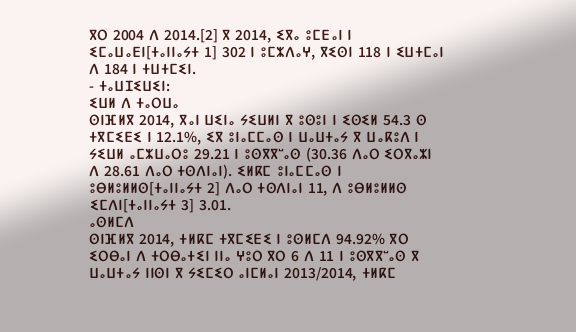ⴳⵔ 2004 ⴷ 2014.[2] ⴳ 2014, ⵉⴳⴰ ⵓⵎⴹⴰⵏ ⵏ ⵉⵎⴰⵡⴰⴹⵏ[ⵜⴰⵏⵏⴰⵢⵜ 1] 302 ⵏ ⵓⵎⵣⴷⴰⵖ, ⴳⵉⵙⵏ 118 ⵏ ⵉⵡⵜⵎⴰⵏ ⴷ 184 ⵏ ⵜⵡⵜⵎⵉⵏ.
- ⵜⴰⵡⵊⵉⵡⵉⵏ:
ⵉⵡⵍ ⴷ ⵜⴰⵔⵡⴰ
ⵙⵏⴼⵍⴳ 2014, ⴳⴰⵏ ⵡⵉⵏⴰ ⵢⵉⵡⵍⵏ ⴳ ⵓⵙⵓⵏ ⵏ ⵉⵙⵉⵍ 54.3 ⵙ ⵜⴳⵎⵉⴹⵉ ⵏ 12.1%, ⵉⴳ ⵓⵏⴰⵎⵎⴰⵙ ⵏ ⵡⴰⵡⵜⴰⵢ ⴳ ⵡⴰⴽⵓⴷ ⵏ ⵢⵉⵡⵍ ⴰⵎⵣⵡⴰⵔⵓ 29.21 ⵏ ⵓⵙⴳⴳⵯⴰⵙ (30.36 ⴷⴰⵔ ⵉⵔⴳⴰⵣⵏ ⴷ 28.61 ⴷⴰⵔ ⵜⵙⴷⵏⴰⵏ). ⵉⵍⴽⵎ ⵓⵏⴰⵎⵎⴰⵙ ⵏ ⵓⴱⵍⵓⵍⵍⵙ[ⵜⴰⵏⵏⴰⵢⵜ 2] ⴷⴰⵔ ⵜⵙⴷⵏⴰⵏ 11, ⴷ ⵓⴱⵍⵓⵍⵍⵙ ⵉⵎⴷⵏ[ⵜⴰⵏⵏⴰⵢⵜ 3] 3.01.
ⴰⵙⵍⵎⴷ
ⵙⵏⴼⵍⴳ 2014, ⵜⵍⴽⵎ ⵜⴳⵎⵉⴹⵉ ⵏ ⵓⵙⵍⵎⴷ 94.92% ⴳⵔ ⵉⵔⴱⴰⵏ ⴷ ⵜⵔⴱⴰⵜⵉⵏ ⵏⵏⴰ ⵖⵓⵔ ⴳⵔ 6 ⴷ 11 ⵏ ⵓⵙⴳⴳⵯⴰⵙ ⴳ ⵡⴰⵡⵜⴰⵢ ⵏⵏⵙⵏ ⴳ ⵢⵉⵎⵉⵔ ⴰⵏⵎⵍⴰⵏ 2013/2014, ⵜⵍⴽⵎ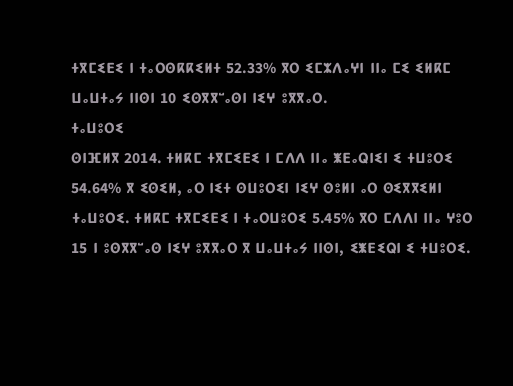ⵜⴳⵎⵉⴹⵉ ⵏ ⵜⴰⵔⵙⴽⴽⵉⵍⵜ 52.33% ⴳⵔ ⵉⵎⵣⴷⴰⵖⵏ ⵏⵏⴰ ⵎⵉ ⵉⵍⴽⵎ ⵡⴰⵡⵜⴰⵢ ⵏⵏⵙⵏ 10 ⵉⵙⴳⴳⵯⴰⵙⵏ ⵏⵉⵖ ⵓⴳⴳⴰⵔ.
ⵜⴰⵡⵓⵔⵉ
ⵙⵏⴼⵍⴳ 2014. ⵜⵍⴽⵎ ⵜⴳⵎⵉⴹⵉ ⵏ ⵎⴷⴷ ⵏⵏⴰ ⵥⴹⴰⵕⵏⵉⵏ ⵉ ⵜⵡⵓⵔⵉ 54.64% ⴳ ⵉⵙⵉⵍ, ⴰⵔ ⵏⵉⵜ ⵙⵡⵓⵔⵉⵏ ⵏⵉⵖ ⵙⵓⵍⵏ ⴰⵔ ⵙⵉⴳⴳⵉⵍⵏ ⵜⴰⵡⵓⵔⵉ. ⵜⵍⴽⵎ ⵜⴳⵎⵉⴹⵉ ⵏ ⵜⴰⵔⵡⵓⵔⵉ 5.45% ⴳⵔ ⵎⴷⴷⵏ ⵏⵏⴰ ⵖⵓⵔ 15 ⵏ ⵓⵙⴳⴳⵯⴰⵙ ⵏⵉⵖ ⵓⴳⴳⴰⵔ ⴳ ⵡⴰⵡⵜⴰⵢ ⵏⵏⵙⵏ, ⵉⵥⴹⵉⵕⵏ ⵉ ⵜⵡⵓⵔⵉ.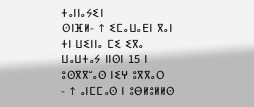ⵜⴰⵏⵏⴰⵢⵉⵏ
ⵙⵏⴼⵍ- ↑ ⵉⵎⴰⵡⴰⴹⵏ ⴳⴰⵏ ⵜⵏ ⵡⵉⵏⵏⴰ ⵎⵉ ⵉⴳⴰ ⵡⴰⵡⵜⴰⵢ ⵏⵏⵙⵏ 15 ⵏ ⵓⵙⴳⴳⵯⴰⵙ ⵏⵉⵖ ⵓⴳⴳⴰⵔ
- ↑ ⴰⵏⵎⵎⴰⵙ ⵏ ⵓⴱⵍⵓⵍⵍⵙ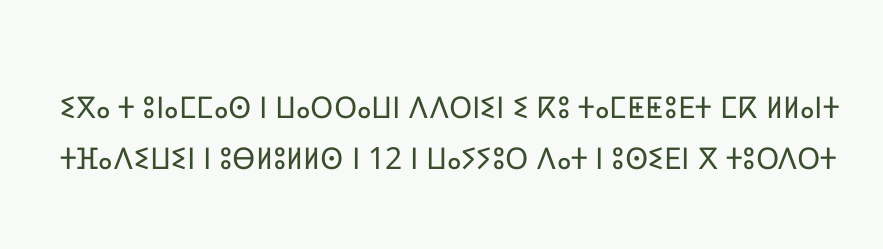ⵉⴳⴰ ⵜ ⵓⵏⴰⵎⵎⴰⵙ ⵏ ⵡⴰⵔⵔⴰⵡⵏ ⴷⴷⵔⵏⵉⵏ ⵉ ⴽⵓ ⵜⴰⵎⵟⵟⵓⴹⵜ ⵎⴽ ⵍⵍⴰⵏⵜ ⵜⴼⴰⴷⵉⵡⵉⵏ ⵏ ⵓⴱⵍⵓⵍⵍⵙ ⵏ 12 ⵏ ⵡⴰⵢⵢⵓⵔ ⴷⴰⵜ ⵏ ⵓⵙⵉⴹⵏ ⴳ ⵜⵓⵔⴷⵔⵜ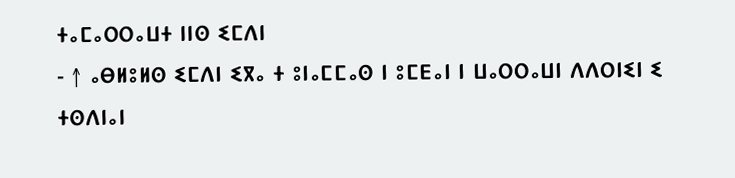ⵜⴰⵎⴰⵔⵔⴰⵡⵜ ⵏⵏⵙ ⵉⵎⴷⵏ
- ↑ ⴰⴱⵍⵓⵍⵙ ⵉⵎⴷⵏ ⵉⴳⴰ ⵜ ⵓⵏⴰⵎⵎⴰⵙ ⵏ ⵓⵎⴹⴰⵏ ⵏ ⵡⴰⵔⵔⴰⵡⵏ ⴷⴷⵔⵏⵉⵏ ⵉ ⵜⵙⴷⵏⴰⵏ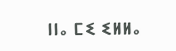ⵏⵏⴰ ⵎⵉ ⵉⵍⵍⴰ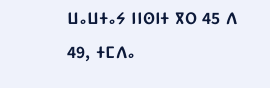ⵡⴰⵡⵜⴰⵢ ⵏⵏⵙⵏⵜ ⴳⵔ 45 ⴷ 49, ⵜⵎⴷⴰ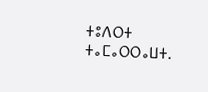ⵜⵓⴷⵔⵜ ⵜⴰⵎⴰⵔⵔⴰⵡⵜ.